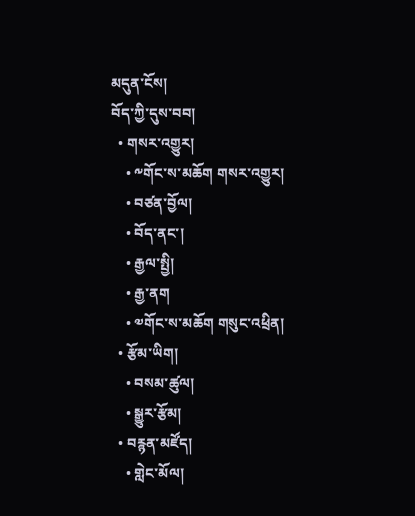མདུན་ངོས།
བོད་ཀྱི་དུས་བབ།
  • གསར་འགྱུར།
    • ༸གོང་ས་མཆོག གསར་འགྱུར།
    • བཙན་བྱོལ།
    • བོད་ནང་།
    • རྒྱལ་སྤྱི།
    • རྒྱ་ནག
    • ༧གོང་ས་མཆོག གསུང་འཕྲིན།
  • རྩོམ་ཡིག།
    • བསམ་ཚུལ།
    • སྒྱུར་རྩོམ།
  • བརྙན་མཛོད།
    • གླེང་མོལ།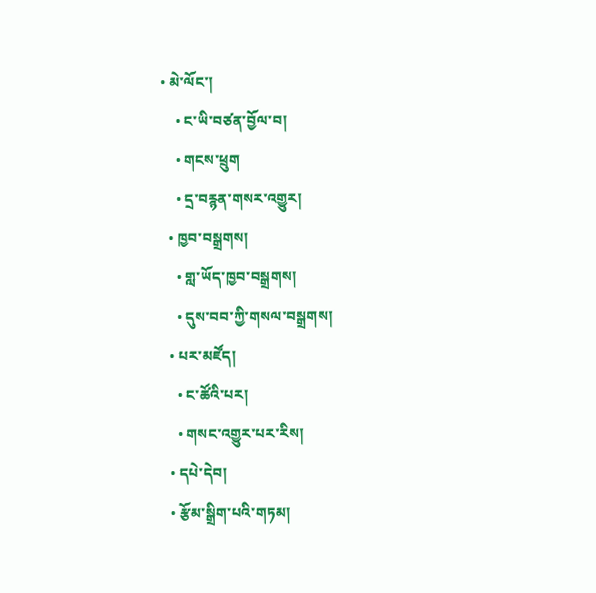• མེ་ལོང་།
    • ང་ཡི་བཙན་བྱོལ་བ།
    • གངས་ཕྲུག
    • དྲ་བརྙན་གསར་འགྱུར།
  • ཁྱབ་བསྒྲགས།
    • གླ་ཡོད་ཁྱབ་བསྒྲགས།
    • དུས་བབ་ཀྱི་གསལ་བསྒྲགས།
  • པར་མཛོད།
    • ང་ཚོའི་པར།
    • གསང་འགྱུར་པར་རིས།
  • དཔེ་དེབ།
  • རྩོམ་སྒྲིག་པའི་གཏམ།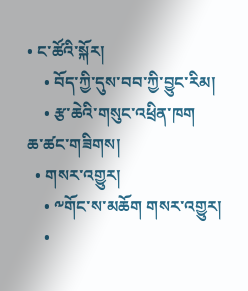• ང་ཚོའི་སྐོར།
    • བོད་ཀྱི་དུས་བབ་ཀྱི་བྱུང་རིམ།
    • རྩ་ཆེའི་གསུང་འཕྲིན་ཁག
ཆ་ཚང་གཟིགས།
  • གསར་འགྱུར།
    • ༸གོང་ས་མཆོག གསར་འགྱུར།
    •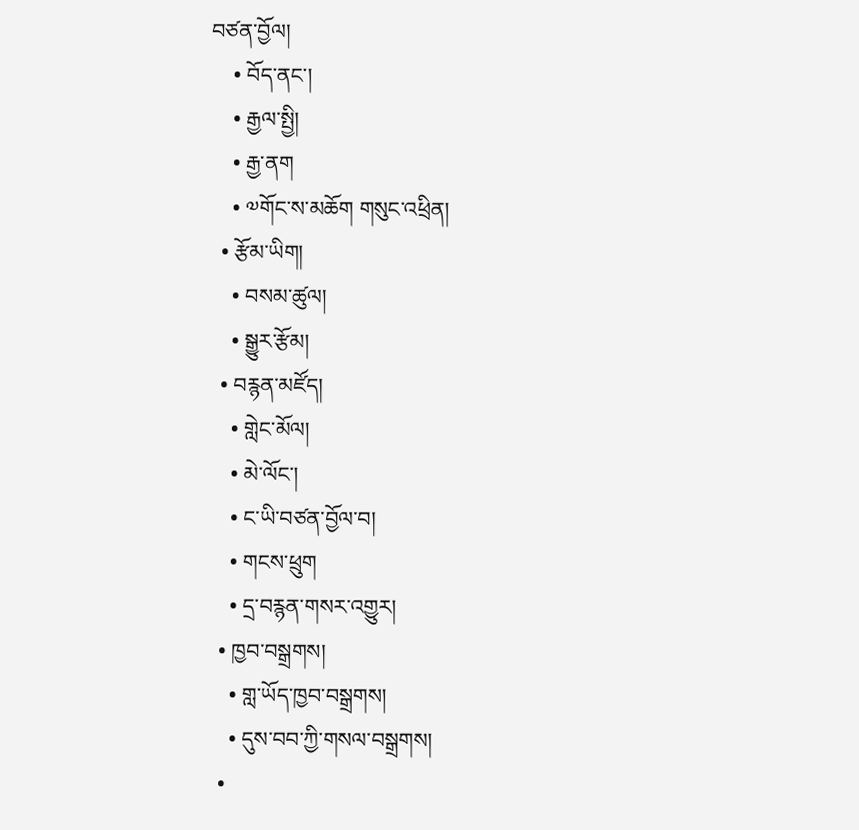བཙན་བྱོལ།
    • བོད་ནང་།
    • རྒྱལ་སྤྱི།
    • རྒྱ་ནག
    • ༧གོང་ས་མཆོག གསུང་འཕྲིན།
  • རྩོམ་ཡིག།
    • བསམ་ཚུལ།
    • སྒྱུར་རྩོམ།
  • བརྙན་མཛོད།
    • གླེང་མོལ།
    • མེ་ལོང་།
    • ང་ཡི་བཙན་བྱོལ་བ།
    • གངས་ཕྲུག
    • དྲ་བརྙན་གསར་འགྱུར།
  • ཁྱབ་བསྒྲགས།
    • གླ་ཡོད་ཁྱབ་བསྒྲགས།
    • དུས་བབ་ཀྱི་གསལ་བསྒྲགས།
  •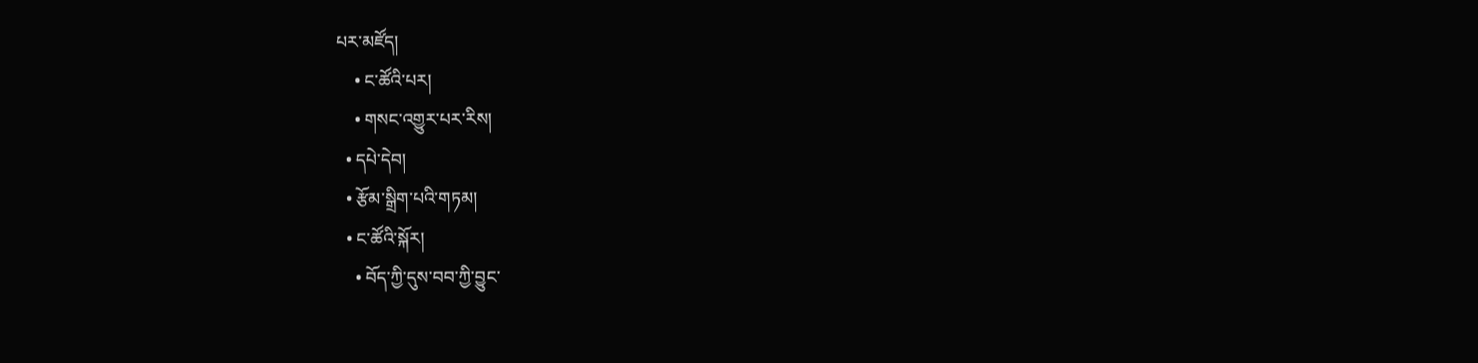པར་མཛོད།
    • ང་ཚོའི་པར།
    • གསང་འགྱུར་པར་རིས།
  • དཔེ་དེབ།
  • རྩོམ་སྒྲིག་པའི་གཏམ།
  • ང་ཚོའི་སྐོར།
    • བོད་ཀྱི་དུས་བབ་ཀྱི་བྱུང་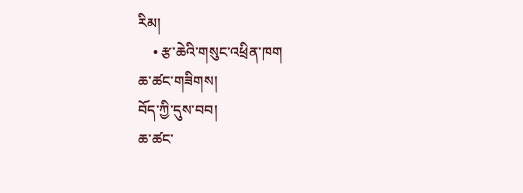རིམ།
    • རྩ་ཆེའི་གསུང་འཕྲིན་ཁག
ཆ་ཚང་གཟིགས།
བོད་ཀྱི་དུས་བབ།
ཆ་ཚང་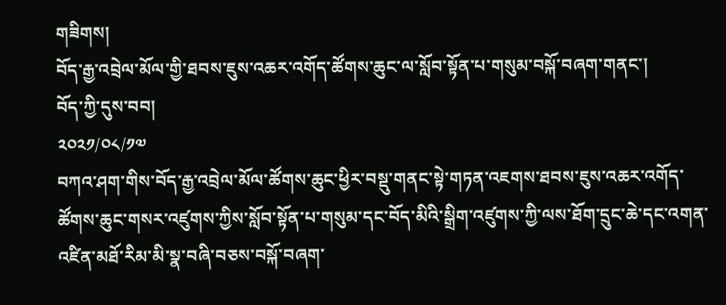གཟིགས།
བོད་རྒྱ་འབྲེལ་མོལ་གྱི་ཐབས་ཇུས་འཆར་འགོད་ཚོགས་ཆུང་ལ་སློབ་སྟོན་པ་གསུམ་བསྐོ་བཞག་གནང་།
བོད་ཀྱི་དུས་བབ།
༢༠༢༡/༠༨/༡༧
བཀའ་ཤག་གིས་བོད་རྒྱ་འབྲེལ་མོལ་ཚོགས་ཆུང་ཕྱིར་བསྡུ་གནང་སྟེ་གཏན་འཇགས་ཐབས་ཇུས་འཆར་འགོད་ཚོགས་ཆུང་གསར་འཛུགས་ཀྱིས་སློབ་སྟོན་པ་གསུམ་དང་བོད་མིའི་སྒྲིག་འཛུགས་ཀྱི་ལས་ཐོག་དྲུང་ཆེ་དང་འགན་འཛིན་མཐོ་རིམ་མི་སྣ་བཞི་བཅས་བསྐོ་བཞག་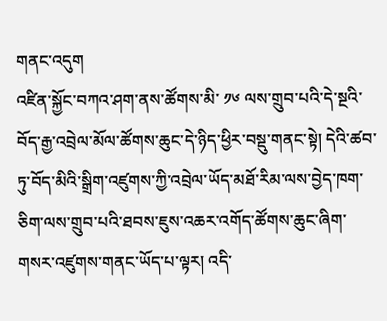གནང་འདུག
འཛིན་སྐྱོང་བཀའ་ཤག་ནས་ཚོགས་མི་ ༡༦ ལས་གྲུབ་པའི་དེ་སྔའི་བོད་རྒྱ་འབྲེལ་མོལ་ཚོགས་ཆུང་དེ་ཉིད་ཕྱིར་བསྡུ་གནང་སྟེ། དེའི་ཚབ་ཏུ་བོད་མིའི་སྒྲིག་འཛུགས་ཀྱི་འབྲེལ་ཡོད་མཐོ་རིམ་ལས་བྱེད་ཁག་ཅིག་ལས་གྲུབ་པའི་ཐབས་ཇུས་འཆར་འགོད་ཚོགས་ཆུང་ཞིག་གསར་འཛུགས་གནང་ཡོད་པ་ལྟར། འདི་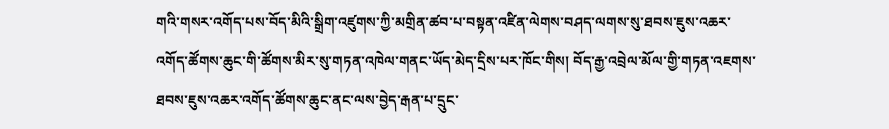གའི་གསར་འགོད་པས་བོད་མིའི་སྒྲིག་འཛུགས་ཀྱི་མགྲིན་ཚབ་པ་བསྟན་འཛིན་ལེགས་བཤད་ལགས་སུ་ཐབས་ཇུས་འཆར་འགོད་ཚོགས་ཆུང་གི་ཚོགས་མིར་སུ་གཏན་འཁེལ་གནང་ཡོད་མེད་དྲིས་པར་ཁོང་གིས། བོད་རྒྱ་འབྲེལ་མོལ་གྱི་གཏན་འཇགས་ཐབས་ཇུས་འཆར་འགོད་ཚོགས་ཆུང་ནང་ལས་བྱེད་རྒན་པ་དྲུང་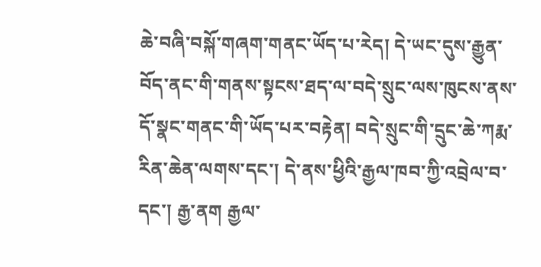ཆེ་བཞི་བསྐོ་གཞག་གནང་ཡོད་པ་རེད། དེ་ཡང་དུས་རྒྱུན་བོད་ནང་གི་གནས་སྟངས་ཐད་ལ་བདེ་སྲུང་ལས་ཁུངས་ནས་དོ་སྣང་གནང་གི་ཡོད་པར་བརྟེན། བདེ་སྲུང་གི་དྲུང་ཆེ་ཀརྨ་རིན་ཆེན་ལགས་དང་། དེ་ནས་ཕྱིའི་རྒྱལ་ཁབ་ཀྱི་འབྲེལ་བ་དང་། རྒྱ་ནག རྒྱལ་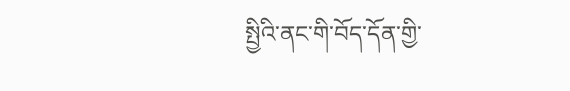སྤྱིའི་ནང་གི་བོད་དོན་གྱི་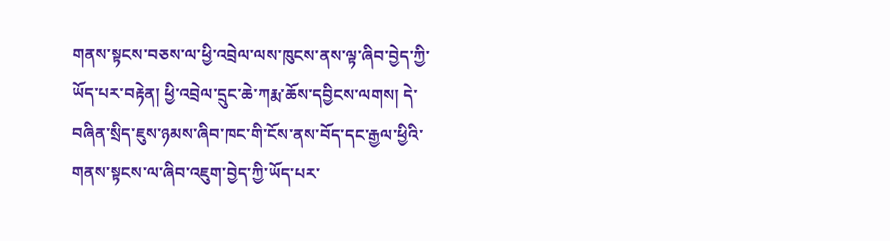གནས་སྟངས་བཅས་ལ་ཕྱི་འབྲེལ་ལས་ཁུངས་ནས་ལྟ་ཞིབ་བྱེད་ཀྱི་ཡོད་པར་བརྟེན། ཕྱི་འབྲེལ་དྲུང་ཆེ་ཀརྨ་ཆོས་དབྱིངས་ལགས། དེ་བཞིན་སྲིད་ཇུས་ཉམས་ཞིབ་ཁང་གི་ངོས་ནས་བོད་དང་རྒྱལ་ཕྱིའི་གནས་སྟངས་ལ་ཞིབ་འཇུག་བྱེད་ཀྱི་ཡོད་པར་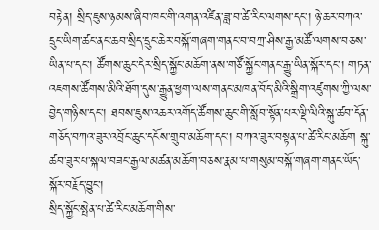བརྟེན། སྲིད་ཇུས་ཉམས་ཞིབ་ཁང་གི་འགན་འཛིན་ཟླ་བ་ཚེ་རིང་ལགས་དང་། ཉེ་ཆར་བཀའ་དྲུང་ཡིག་ཚང་ནང་ཆབ་སྲིད་དྲུང་ཆེར་བསྐོ་གཞག་གནང་བ་བཀྲ་ཤིས་རྒྱ་མཚོ་ལགས་བཅས་ཡིན་པ་དང་། ཚོགས་ཆུང་དེར་སྲིད་སྐྱོང་མཆོག་ནས་གཙོ་སྐྱོང་གནང་རྒྱུ་ཡིན་སྐོར་དང་། གཏན་འཇགས་ཚོགས་མིའི་ཐོག་དུས་རྒྱུན་ཕྱག་ལས་གནང་མཁན་བོད་མིའི་སྒྲིག་འཛུགས་ཀྱི་ལས་བྱེད་གཉིས་དང་། ཐབས་ཇུས་འཆར་འགོད་ཚོགས་ཆུང་གི་སློབ་སྟོན་པར་ལྡི་ལིའི་སྐུ་ཚབ་དོན་གཅོད་བཀའ་ཟུར་འབྲོང་ཆུང་དངོས་གྲུབ་མཆོག་དང་། བཀའ་ཟུར་བསྟན་པ་ཚེ་རིང་མཆོག སྐུ་ཚབ་ཟུར་པ་སྐལ་བཟང་རྒྱལ་མཚན་མཆོག་བཅས་རྣམ་པ་གསུམ་བསྐོ་གཞག་གནང་ཡོད་སྐོར་བརྗོད་བྱུང་།
སྲིད་སྐྱོང་སྤེན་པ་ཚེ་རིང་མཆོག་གིས་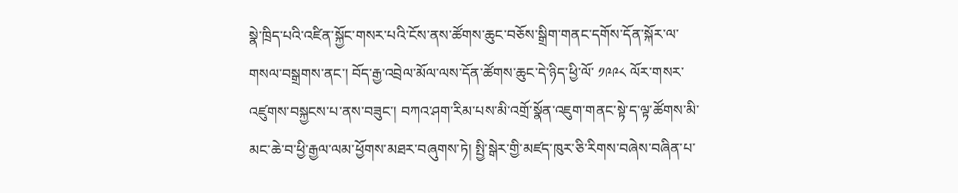སྣེ་ཁྲིད་པའི་འཛིན་སྐྱོང་གསར་པའི་ངོས་ནས་ཚོགས་ཆུང་བཅོས་སྒྲིག་གནང་དགོས་དོན་སྐོར་ལ་གསལ་བསྒྲགས་ནང་། བོད་རྒྱ་འབྲེལ་མོལ་ལས་དོན་ཚོགས་ཆུང་དེ་ཉིད་ཕྱི་ལོ་ ༡༩༩༨ ལོར་གསར་འཛུགས་བསྐྱངས་པ་ནས་བཟུང་། བཀའ་ཤག་རིམ་པས་མི་འགྲོ་སྣོན་འཇུག་གནང་སྟེ་ད་ལྟ་ཚོགས་མི་མང་ཆེ་བ་ཕྱི་རྒྱལ་ལམ་ཕྱོགས་མཐར་བཞུགས་ཏེ། སྤྱི་སྒེར་གྱི་མཛད་ཁུར་ཅི་རིགས་བཞེས་བཞིན་པ་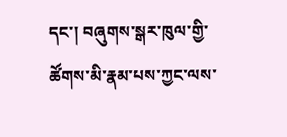དང་། བཞུགས་སྒར་ཁུལ་གྱི་ཚོགས་མི་རྣམ་པས་ཀྱང་ལས་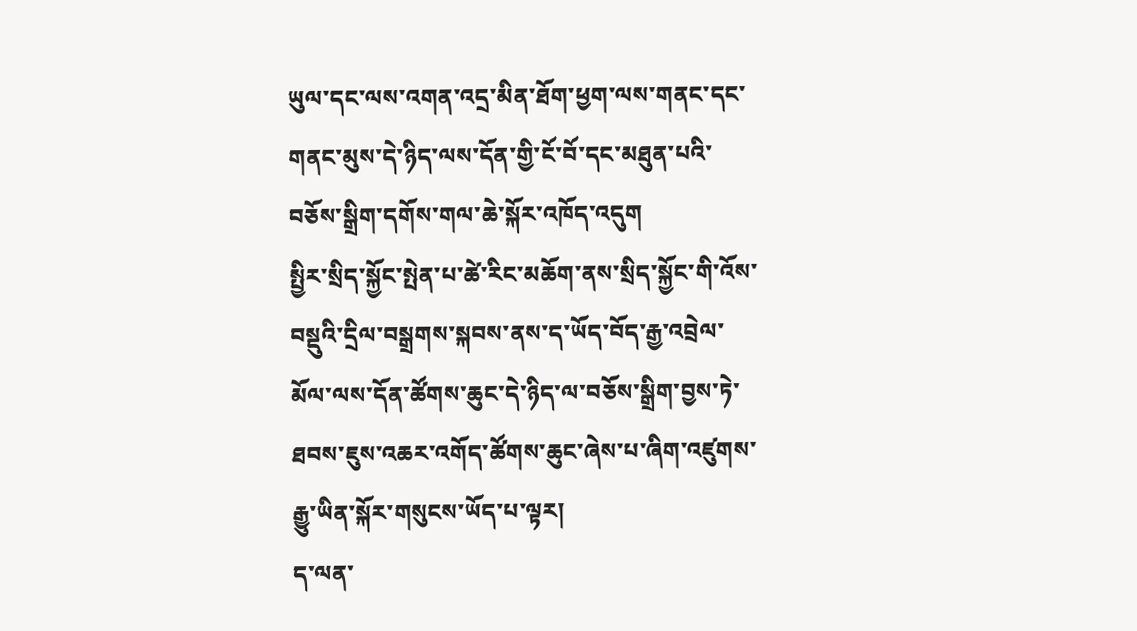ཡུལ་དང་ལས་འགན་འདྲ་མིན་ཐོག་ཕྱག་ལས་གནང་དང་གནང་མུས་དེ་ཉིད་ལས་དོན་གྱི་ངོ་བོ་དང་མཐུན་པའི་བཅོས་སྒྲིག་དགོས་གལ་ཆེ་སྐོར་འཁོད་འདུག
སྤྱིར་སྲིད་སྐྱོང་སྤེན་པ་ཚེ་རིང་མཆོག་ནས་སྲིད་སྐྱོང་གི་འོས་བསྡུའི་དྲིལ་བསྒྲགས་སྐབས་ནས་ད་ཡོད་བོད་རྒྱ་འབྲེལ་མོལ་ལས་དོན་ཚོགས་ཆུང་དེ་ཉིད་ལ་བཅོས་སྒྲིག་བྱས་ཏེ་ཐབས་ཇུས་འཆར་འགོད་ཚོགས་ཆུང་ཞེས་པ་ཞིག་འཛུགས་རྒྱུ་ཡིན་སྐོར་གསུངས་ཡོད་པ་ལྟར།
ད་ལན་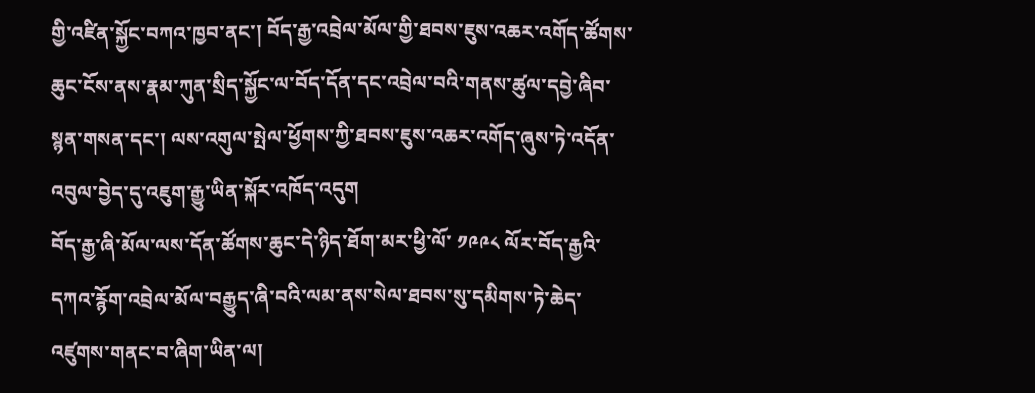གྱི་འཛིན་སྐྱོང་བཀའ་ཁྱབ་ནང་། བོད་རྒྱ་འབྲེལ་མོལ་གྱི་ཐབས་ཇུས་འཆར་འགོད་ཚོགས་ཆུང་ངོས་ནས་རྣམ་ཀུན་སྲིད་སྐྱོང་ལ་བོད་དོན་དང་འབྲེལ་བའི་གནས་ཚུལ་དབྱེ་ཞིབ་སྙན་གསན་དང་། ལས་འགུལ་སྤེལ་ཕྱོགས་ཀྱི་ཐབས་ཇུས་འཆར་འགོད་ཞུས་ཏེ་འདོན་འབུལ་བྱེད་དུ་འཇུག་རྒྱུ་ཡིན་སྐོར་འཁོད་འདུག
བོད་རྒྱ་ཞི་མོལ་ལས་དོན་ཚོགས་ཆུང་དེ་ཉིད་ཐོག་མར་ཕྱི་ལོ་ ༡༩༩༨ ལོར་བོད་རྒྱའི་དཀའ་རྙོག་འབྲེལ་མོལ་བརྒྱུད་ཞི་བའི་ལམ་ནས་སེལ་ཐབས་སུ་དམིགས་ཏེ་ཆེད་འཛུགས་གནང་བ་ཞིག་ཡིན་ལ།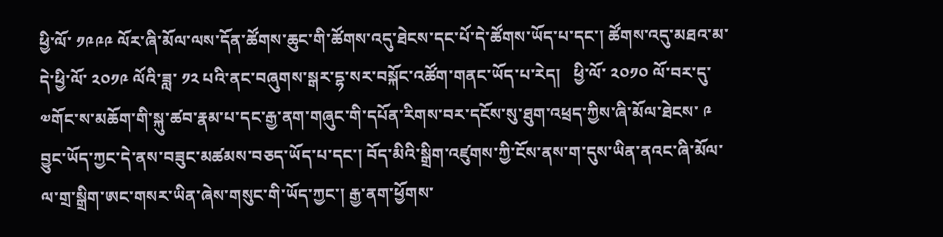ཕྱི་ལོ་ ༡༩༩༩ ལོར་ཞི་མོལ་ལས་དོན་ཚོགས་ཆུང་གི་ཚོགས་འདུ་ཐེངས་དང་པོ་དེ་ཚོགས་ཡོད་པ་དང་། ཚོགས་འདུ་མཐའ་མ་དེ་ཕྱི་ལོ་ ༢༠༡༩ ལོའི་ཟླ་ ༡༢ པའི་ནང་བཞུགས་སྒར་དྷ་སར་བསྐོང་འཚོག་གནང་ཡོད་པ་རེད།   ཕྱི་ལོ་ ༢༠༡༠ ལོ་བར་དུ་༧གོང་ས་མཆོག་གི་སྐུ་ཚབ་རྣམ་པ་དང་རྒྱ་ནག་གཞུང་གི་དཔོན་རིགས་བར་དངོས་སུ་ཐུག་འཕྲད་ཀྱིས་ཞི་མོལ་ཐེངས་ ༩ བྱུང་ཡོད་ཀྱང་དེ་ནས་བཟུང་མཚམས་བཅད་ཡོད་པ་དང་། བོད་མིའི་སྒྲིག་འཛུགས་ཀྱི་ངོས་ནས་ག་དུས་ཡིན་ནའང་ཞི་མོལ་ལ་གྲ་སྒྲིག་ཨང་གསར་ཡིན་ཞེས་གསུང་གི་ཡོད་ཀྱང་། རྒྱ་ནག་ཕྱོགས་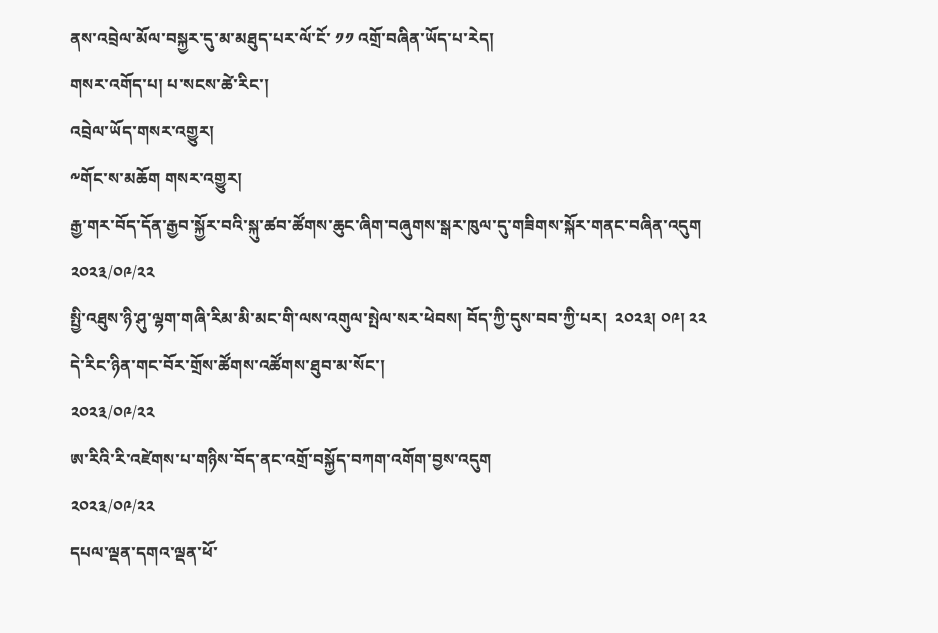ནས་འབྲེལ་མོལ་བསྐྱར་དུ་མ་མཐུད་པར་ལོ་ངོ་ ༡༡ འགྲོ་བཞིན་ཡོད་པ་རེད།
གསར་འགོད་པ། པ་སངས་ཚེ་རིང་།
འབྲེལ་ཡོད་གསར་འགྱུར།
༸གོང་ས་མཆོག གསར་འགྱུར།
རྒྱ་གར་བོད་དོན་རྒྱབ་སྐྱོར་བའི་སྐུ་ཚབ་ཚོགས་ཆུང་ཞིག་བཞུགས་སྒར་ཁུལ་དུ་གཟིགས་སྐོར་གནང་བཞིན་འདུག
༢༠༢༣/༠༩/༢༢
སྤྱི་འཐུས་ཉི་ཤུ་ལྷག་གཞི་རིམ་མི་མང་གི་ལས་འགུལ་སྤེལ་སར་ཕེབས། བོད་ཀྱི་དུས་བབ་ཀྱི་པར།  ༢༠༢༣། ༠༩། ༢༢
དེ་རིང་ཉིན་གང་བོར་གྲོས་ཚོགས་འཚོགས་ཐུབ་མ་སོང་།
༢༠༢༣/༠༩/༢༢
ཨ་རིའི་རི་འཛེགས་པ་གཉིས་བོད་ནང་འགྲོ་བསྐྱོད་བཀག་འགོག་བྱས་འདུག
༢༠༢༣/༠༩/༢༢
དཔལ་ལྡན་དགའ་ལྡན་ཕོ་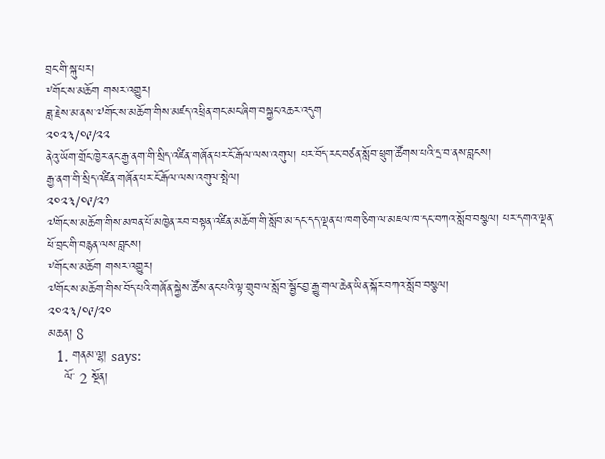བྲང་གི་སྐུ་པར།
༸གོང་ས་མཆོག གསར་འགྱུར།
ཟླ་རྗེས་མ་ནས་༧གོང་ས་མཆོག་གིས་མཛད་འཕྲིན་གང་མང་ཞིག་བསྐྱང་འཆར་འདུག
༢༠༢༣/༠༩/༢༢
ནེའུ་ཡོག་གྲོང་ཁྱེར་ནང་རྒྱ་ནག་གི་སྲིད་འཛིན་གཞོན་པར་ངོ་རྒོལ་ལས་འགུལ། པར་བོད་རང་བཙན་སློབ་ཕྲུག་ཚོགས་པའི་དྲ་བ་ནས་བླངས།
རྒྱ་ནག་གི་སྲིད་འཛིན་གཞོན་པར་ངོ་རྒོལ་ལས་འགུལ་སྤེལ།
༢༠༢༣/༠༩/༢༡
༧གོང་ས་མཆོག་གིས་མཁན་པོ་མཁྱེན་རབ་བསྟན་འཛིན་མཆོག་གི་སློབ་མ་དང་དད་ལྡན་པ་ཁག་ཅིག་ལ་མཇལ་ཁ་དང་བཀའ་སློབ་བསྩལ། པར་དགའ་ལྡན་ཕོ་བྲང་གི་བརྙན་ལས་བླངས།
༸གོང་ས་མཆོག གསར་འགྱུར།
༧གོང་ས་མཆོག་གིས་བོད་པའི་གཞོན་སྐྱེས་ཚོས་ནང་པའི་ལྟ་གྲུབ་ལ་སློབ་སྦྱོང་བྱ་རྒྱུ་གལ་ཆེན་ཡིན་སྐོར་བཀའ་སློབ་བསྩལ།
༢༠༢༣/༠༩/༢༠
མཆན། 8
  1. གནམ་ལྷ། says:
    ལོ་ 2 སྔོན།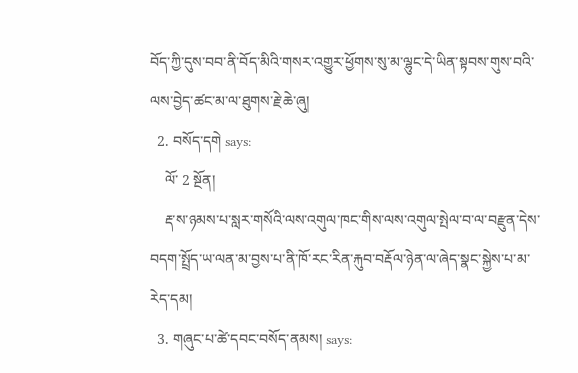བོད་ཀྱི་དུས་བབ་ནི་བོད་མིའི་གསར་འགྱུར་ཕྱོགས་སུ་མ་ལྷུང་དེ་ཡིན་སྟབས་གུས་བའི་ལས་བྱེད་ཚང་མ་ལ་ཐུགས་རྗེ་ཆེ་ཞུ།
  2. བསོད་དགེ says:
    ལོ་ 2 སྔོན།
    རྡ་ས་ཉམས་པ་སླར་གསོའི་ལས་འགུལ་ཁང་གིས་ལས་འགུལ་སྤེལ་བ་ལ་བརྫུན་དེས་བདག་སྤྲོད་ཡ་ལན་མ་བྱས་པ་ནི་ཁོ་རང་རིན་རྐུབ་བརྡོལ་ཉེན་ལ་ཞེད་སྣང་སྐྱེས་པ་མ་རེད་དམ།
  3. གཞུང་པ་ཚེ་དབང་བསོད་ནམས། says: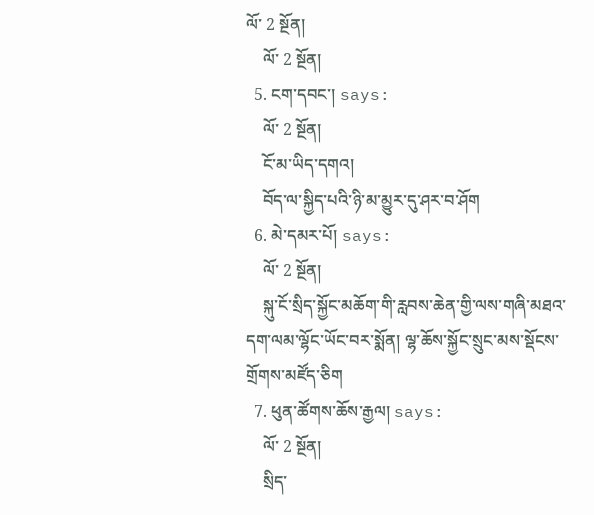ལོ་ 2 སྔོན།
    ལོ་ 2 སྔོན།
  5. ངག་དབང་། says:
    ལོ་ 2 སྔོན།
    ངོ་མ་ཡིད་དགའ།
    བོད་ལ་སྐྱིད་པའི་ཉི་མ་མྱུར་དུ་ཤར་བ་ཤོག
  6. མེ་དམར་པོ། says:
    ལོ་ 2 སྔོན།
    སྐུ་ངོ་སྲིད་སྐྱོང་མཆོག་གི་རླབས་ཆེན་གྱི་ལས་གཞི་མཐའ་དག་ལམ་ལྷོང་ཡོང་བར་སྨོན། ལྷ་ཆོས་སྐྱོང་སྲུང་མས་སྡོངས་གྲོགས་མཛོད་ཅིག
  7. ཕུན་ཚོགས་ཆོས་རྒྱལ། says:
    ལོ་ 2 སྔོན།
    སྲིད་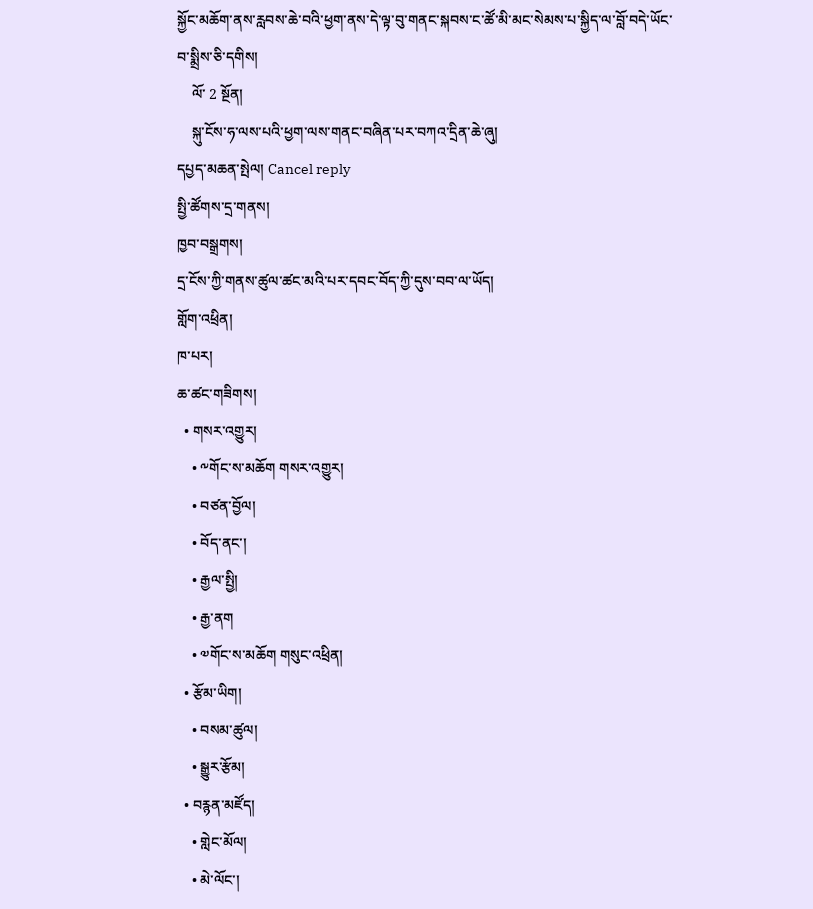སྐྱོང་མཆོག་ནས་རླབས་ཆེ་བའི་ཕྱག་ནས་དེ་ལྟ་བུ་གནང་སྐབས་ང་ཚོ་མི་མང་སེམས་པ་སྐྱིད་ལ་བློ་བདེ་ཡོང་བ་སྨྲིས་ཅི་དགིས།
    ལོ་ 2 སྔོན།
    སྐུ་ངོས་ཧ་ལས་པའི་ཕྱག་ལས་གནང་བཞིན་པར་བཀའ་དྲིན་ཆེ་ཞུ།
དཔྱད་མཆན་སྤེལ། Cancel reply
སྤྱི་ཚོགས་དྲ་གནས།
ཁྱབ་བསྒྲགས།
དྲ་ངོས་ཀྱི་གནས་ཚུལ་ཚང་མའི་པར་དབང་བོད་ཀྱི་དུས་བབ་ལ་ཡོད།
གློག་འཕྲིན།
ཁ་པར།
ཆ་ཚང་གཟིགས།
  • གསར་འགྱུར།
    • ༸གོང་ས་མཆོག གསར་འགྱུར།
    • བཙན་བྱོལ།
    • བོད་ནང་།
    • རྒྱལ་སྤྱི།
    • རྒྱ་ནག
    • ༧གོང་ས་མཆོག གསུང་འཕྲིན།
  • རྩོམ་ཡིག།
    • བསམ་ཚུལ།
    • སྒྱུར་རྩོམ།
  • བརྙན་མཛོད།
    • གླེང་མོལ།
    • མེ་ལོང་།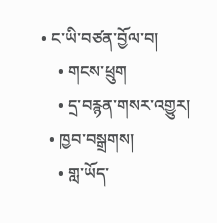• ང་ཡི་བཙན་བྱོལ་བ།
    • གངས་ཕྲུག
    • དྲ་བརྙན་གསར་འགྱུར།
  • ཁྱབ་བསྒྲགས།
    • གླ་ཡོད་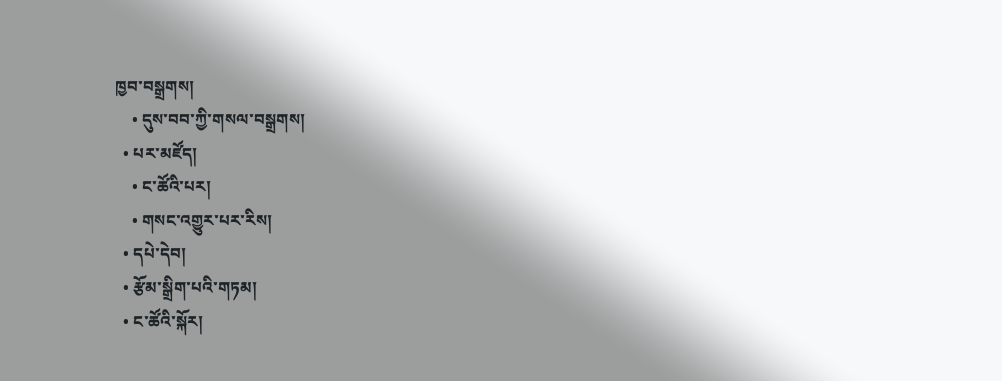ཁྱབ་བསྒྲགས།
    • དུས་བབ་ཀྱི་གསལ་བསྒྲགས།
  • པར་མཛོད།
    • ང་ཚོའི་པར།
    • གསང་འགྱུར་པར་རིས།
  • དཔེ་དེབ།
  • རྩོམ་སྒྲིག་པའི་གཏམ།
  • ང་ཚོའི་སྐོར།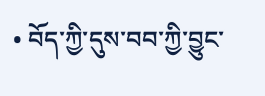• བོད་ཀྱི་དུས་བབ་ཀྱི་བྱུང་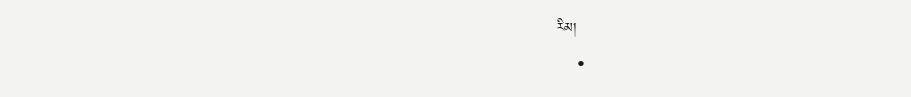རིམ།
    •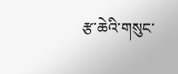རྩ་ཆེའི་གསུང་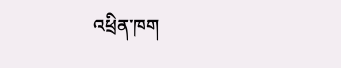འཕྲིན་ཁག